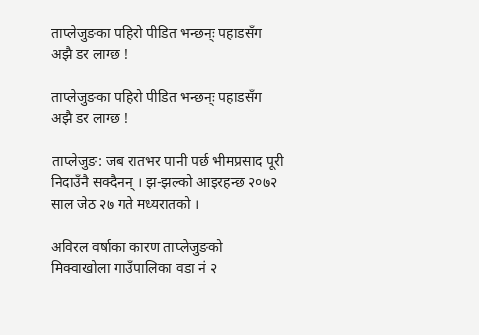ताप्लेजुङका पहिरो पीडित भन्छन्ः पहाडसँग अझै डर लाग्छ !

ताप्लेजुङका पहिरो पीडित भन्छन्ः पहाडसँग अझै डर लाग्छ !

ताप्लेजुङ: जब रातभर पानी पर्छ भीमप्रसाद पूरी निदाउँनै सक्दैनन् । झ-झल्को आइरहन्छ २०७२ साल जेठ २७ गते मध्यरातको ।

अविरल वर्षाका कारण ताप्लेजुङको मिक्वाखोला गाउँपालिका वडा नं २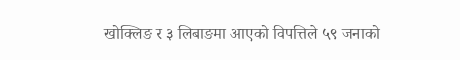खोक्लिङ र ३ लिबाङमा आएको विपत्तिले ५९ जनाको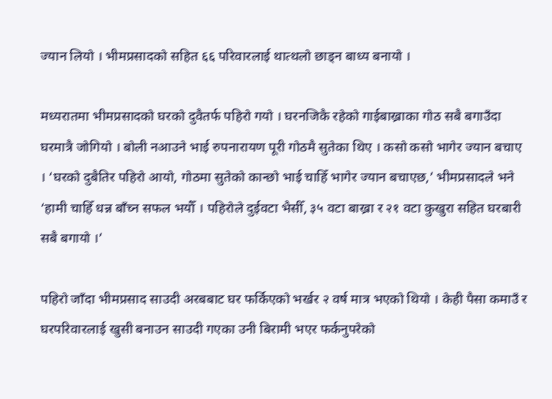ज्यान लियो । भीमप्रसादको सहित ६६ परिवारलाई थात्थलो छाड्न बाध्य बनायो ।

मध्यरातमा भीमप्रसादको घरको दुवैतर्फ पहिरो गयो । घरनजिकै रहेको गाईबाख्राका गोठ सबै बगाउँदा घरमात्रै जोगियो । बोली नआउने भाई रुपनारायण पूरी गोठमै सुतेका थिए । कसो कसो भागेर ज्यान बचाए । ‘घरको दुबैतिर पहिरो आयो, गोठमा सुतेको कान्छो भाई चाहिँ भागेर ज्यान बचाएछ,’ भीमप्रसादले भने ‘हामी चाहिँ धन्न बाँच्न सफल भयौँ । पहिरोले दुईवटा भैसीँ, ३५ वटा बाख्रा र २१ वटा कुखुरा सहित घरबारी सबै बगायो ।’

पहिरो जाँदा भीमप्रसाद साउदी अरबबाट घर फर्किएको भर्खर २ वर्ष मात्र भएको थियो । केही पैसा कमाउँ र घरपरिवारलाई खुसी बनाउन साउदी गएका उनी बिरामी भएर फर्कनुपरेको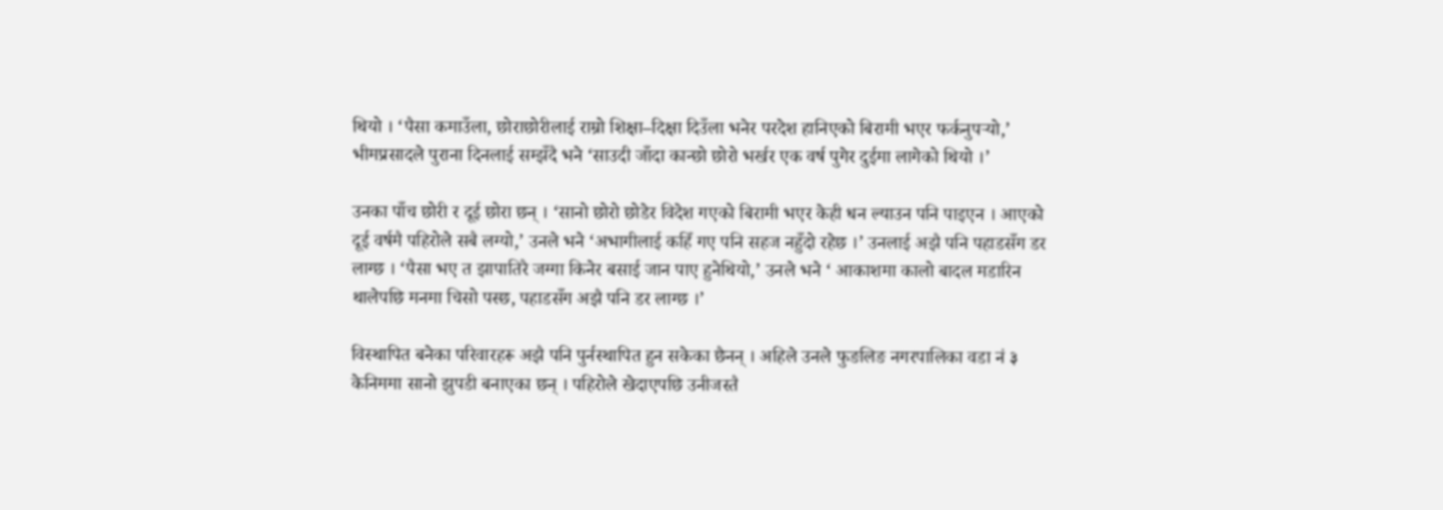थियो । ‘पैसा कमाउँला, छोराछोरीलाई राम्रो शिक्षा–दिक्षा दिउँला भनेर परदेश हानिएको बिरामी भएर फर्कनुपर्‍यो,’ भीमप्रसादले पुराना दिनलाई सम्झँदै भने ‘साउदी जाँदा कान्छो छोरो भर्खर एक वर्ष पुगेर दुईमा लागेको थियो ।’

उनका पाँच छोरी र दूई छोरा छन् । ‘सानो छोरो छोडेर विदेश गएको बिरामी भएर केही धन ल्याउन पनि पाइएन । आएको दूई वर्षमै पहिरोले सबै लग्यो,’ उनले भने ‘अभागीलाई कहिँ गए पनि सहज नहुँदो रहेछ ।’ उनलाई अझै पनि पहाडसँग डर लाग्छ । ‘पैसा भए त झापातिरै जग्गा किनेर बसाई जान पाए हुनेथियो,’ उनले भने ‘ आकाशमा कालो बादल मडारिन थालेपछि मनमा चिसो पस्छ, पहाडसँग अझै पनि डर लाग्छ ।’

विस्थापित बनेका परिवारहरू अझै पनि पुर्नस्थापित हुन सकेका छैनन् । अहिले उनले फुङलिङ नगरपालिका वडा नं ३ केनिममा सानो झुपडी बनाएका छन् । पहिरोले खेदाएपछि उनीजस्तै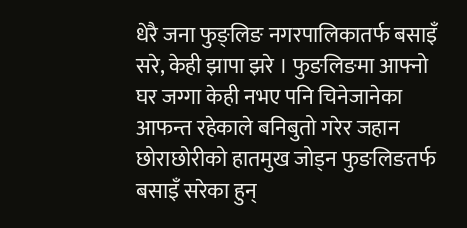धेरै जना फुङ्लिङ नगरपालिकातर्फ बसाइँ सरे, केही झापा झरे । फुङलिङमा आफ्नो घर जग्गा केही नभए पनि चिनेजानेका आफन्त रहेकाले बनिबुतो गरेर जहान छोराछोरीको हातमुख जोड्न फुङलिङतर्फ बसाइँ सरेका हुन्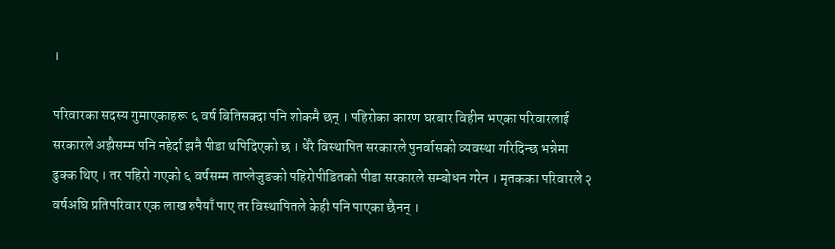।

परिवारका सदस्य गुमाएकाहरू ६ वर्ष बितिसक्दा पनि शोकमै छन् । पहिरोका कारण घरबार विहीन भएका परिवारलाई सरकारले अझैसम्म पनि नहेर्दा झनै पीडा थपिदिएको छ । धेरै विस्थापित सरकारले पुनर्वासको व्यवस्था गरिदिन्छ भन्नेमा ढुक्क थिए । तर पहिरो गएको ६ वर्षसम्म ताप्लेजुङको पहिरोपीडितको पीडा सरकारले सम्बोधन गरेन । मृतकका परिवारले २ वर्षअघि प्रतिपरिवार एक लाख रुपैयाँ पाए तर विस्थापितले केही पनि पाएका छैनन् ।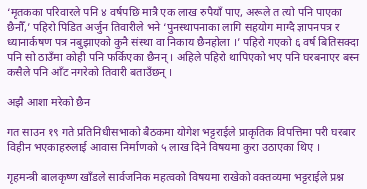‘मृतकका परिवारले पनि ४ वर्षपछि मात्रै एक लाख रुपैयाँ पाए, अरूले त त्यो पनि पाएका छैनौँ,’ पहिरो पिडित अर्जुन तिवारीले भने ‘पुनस्थापनाका लागि सहयोग माग्दै ज्ञापनपत्र र ध्यानार्कषण पत्र नबुझाएको कुनै संस्था वा निकाय छैनहोला ।’ पहिरो गएको ६ वर्ष बितिसक्दा पनि सो ठाउँमा कोही पनि फर्किएका छैनन् । अहिले पहिरो थापिएको भए पनि घरबनाएर बस्न कसैले पनि आँट नगरेको तिवारी बताउँछन् ।

अझै आशा मरेको छैन

गत साउन १९ गते प्रतिनिधीसभाको बैठकमा योगेश भट्टराईले प्राकृतिक विपत्तिमा परी घरबार विहीन भएकाहरुलाई आवास निर्माणको ५ लाख दिने विषयमा कुरा उठाएका थिए ।

गृहमन्त्री बालकृष्ण खाँडले सार्वजनिक महत्वको विषयमा राखेको वक्तव्यमा भट्टराईले प्रश्न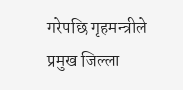गरेपछि गृहमन्त्रीले प्रमुख जिल्ला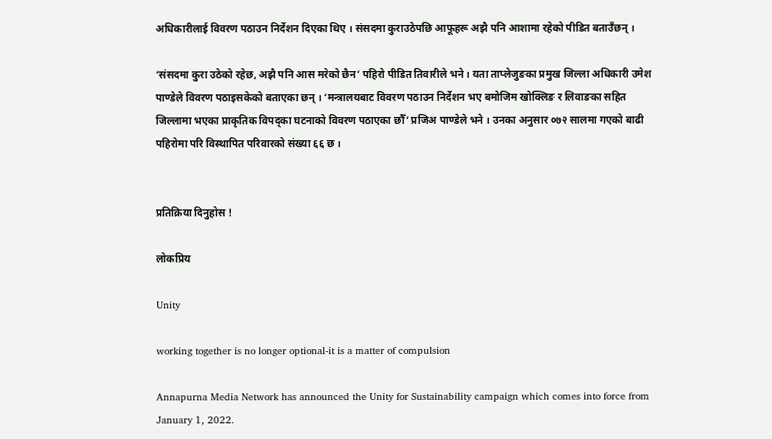अधिकारीलाई विवरण पठाउन निर्देशन दिएका थिए । संसदमा कुराउठेपछि आफूहरू अझै पनि आशामा रहेको पीडित बताउँछन् ।

‘संसदमा कुरा उठेको रहेछ, अझै पनि आस मरेको छैन’ पहिरो पीडित तिवारीले भने । यता ताप्लेजुङका प्रमुख जिल्ला अधिकारी उमेश पाण्डेले विवरण पठाइसकेको बताएका छन् । ‘मन्त्रालयबाट विवरण पठाउन निर्देशन भए बमोजिम खोक्लिङ र लिवाङका सहित जिल्लामा भएका प्राकृतिक विपद्का घटनाको विवरण पठाएका छौँ’ प्रजिअ पाण्डेले भने । उनका अनुसार ०७२ सालमा गएको बाढी पहिरोमा परि विस्थापित परिवारको संख्या ६६ छ ।


प्रतिक्रिया दिनुहोस !

लोकप्रिय

Unity

working together is no longer optional-it is a matter of compulsion

Annapurna Media Network has announced the Unity for Sustainability campaign which comes into force from January 1, 2022.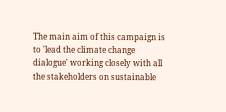The main aim of this campaign is to 'lead the climate change dialogue' working closely with all the stakeholders on sustainable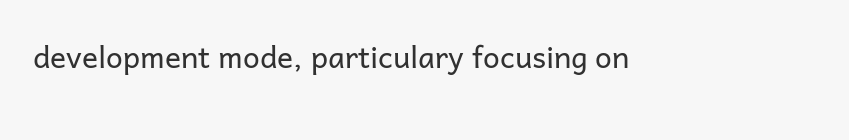development mode, particulary focusing on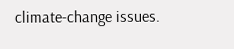climate-change issues.